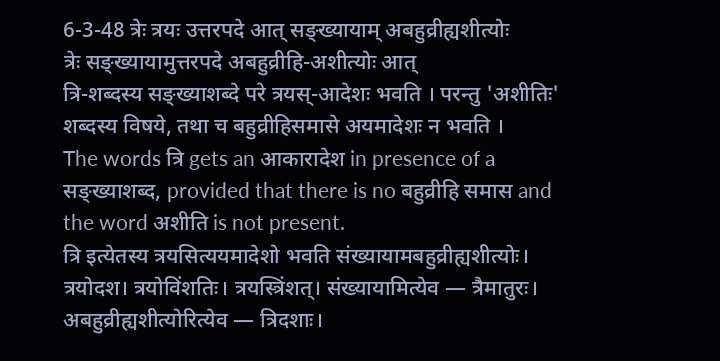6-3-48 त्रेः त्रयः उत्तरपदे आत् सङ्ख्यायाम् अबहुव्रीह्यशीत्योः
त्रेः सङ्ख्यायामुत्तरपदे अबहुव्रीहि-अशीत्योः आत्
त्रि-शब्दस्य सङ्ख्याशब्दे परे त्रयस्-आदेशः भवति । परन्तु 'अशीतिः' शब्दस्य विषये, तथा च बहुव्रीहिसमासे अयमादेशः न भवति ।
The words त्रि gets an आकारादेश in presence of a सङ्ख्याशब्द, provided that there is no बहुव्रीहि समास and the word अशीति is not present.
त्रि इत्येतस्य त्रयसित्ययमादेशो भवति संख्यायामबहुव्रीह्यशीत्योः। त्रयोदश। त्रयोविंशतिः। त्रयस्त्रिंशत्। संख्यायामित्येव — त्रैमातुरः। अबहुव्रीह्यशीत्योरित्येव — त्रिदशाः।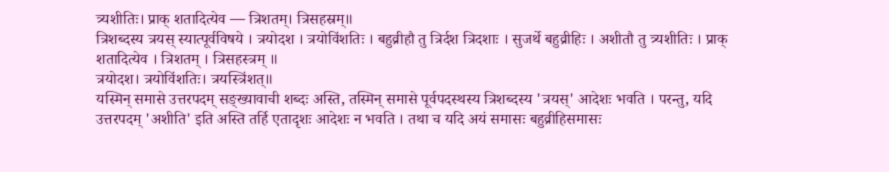त्र्यशीतिः। प्राक् शतादित्येव — त्रिशतम्। त्रिसहस्रम्॥
त्रिशब्दस्य त्रयस् स्यात्पूर्वविषये । त्रयोदश । त्रयोविंशतिः । बहुव्रीहौ तु त्रिर्दश त्रिदशाः । सुजर्थे बहुव्रीहिः । अशीतौ तु त्र्यशीतिः । प्राक् शतादित्येव । त्रिशतम् । त्रिसहस्त्रम् ॥
त्रयोदश। त्रयोविंशतिः। त्रयस्त्रिंशत्॥
यस्मिन् समासे उत्तरपदम् सङ्ख्यावाची शब्दः अस्ति, तस्मिन् समासे पूर्वपदस्थस्य त्रिशब्दस्य 'त्रयस्' आदेशः भवति । परन्तु, यदि उत्तरपदम् 'अशीति' इति अस्ति तर्हि एतादृशः आदेशः न भवति । तथा च यदि अयं समासः बहुव्रीहिसमासः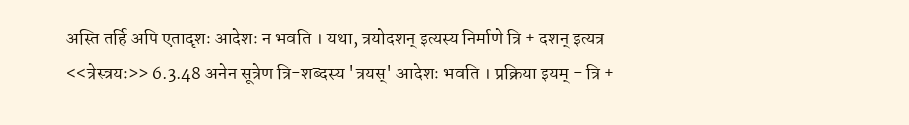अस्ति तर्हि अपि एतादृशः आदेशः न भवति । यथा, त्रयोदशन् इत्यस्य निर्माणे त्रि + दशन् इत्यत्र <<त्रेस्त्रयः>> 6.3.48 अनेन सूत्रेण त्रि-शब्दस्य 'त्रयस्' आदेशः भवति । प्रक्रिया इयम् - त्रि +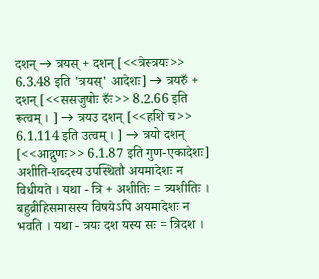दशन् → त्रयस् + दशन् [<<त्रेस्त्रयः>> 6.3.48 इति 'त्रयस्' आदेशः] → त्रयरुँ + दशन् [<<ससजुषोः रुँः>> 8.2.66 इति रूत्वम् । ] → त्रयउ दशन् [<<हशि च>> 6.1.114 इति उत्वम् । ] → त्रयो दशन् [<<आद्गुणः>> 6.1.87 इति गुण-एकादेशः] अशीति-शब्दस्य उपस्थितौ अयमादेशः न विधीयते । यथा - त्रि + अशीतिः = त्र्यशीतिः । बहुव्रीहिसमासस्य विषयेऽपि अयमादेशः न भवति । यथा - त्रयः दश यस्य सः = त्रिदश ।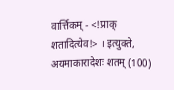वार्त्तिकम् - <!प्राक् शतादित्येव!> । इत्युक्ते, अयमाकारादेशः शतम् (100)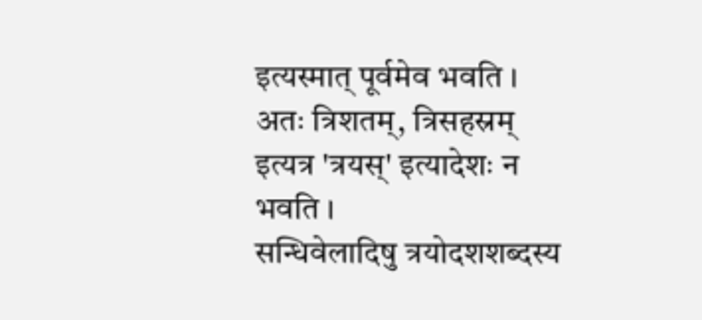इत्यस्मात् पूर्वमेव भवति । अतः त्रिशतम्, त्रिसहस्रम् इत्यत्र 'त्रयस्' इत्यादेशः न भवति ।
सन्धिवेलादिषु त्रयोदशशब्दस्य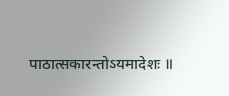पाठात्सकारन्तोऽयमादेशः ॥